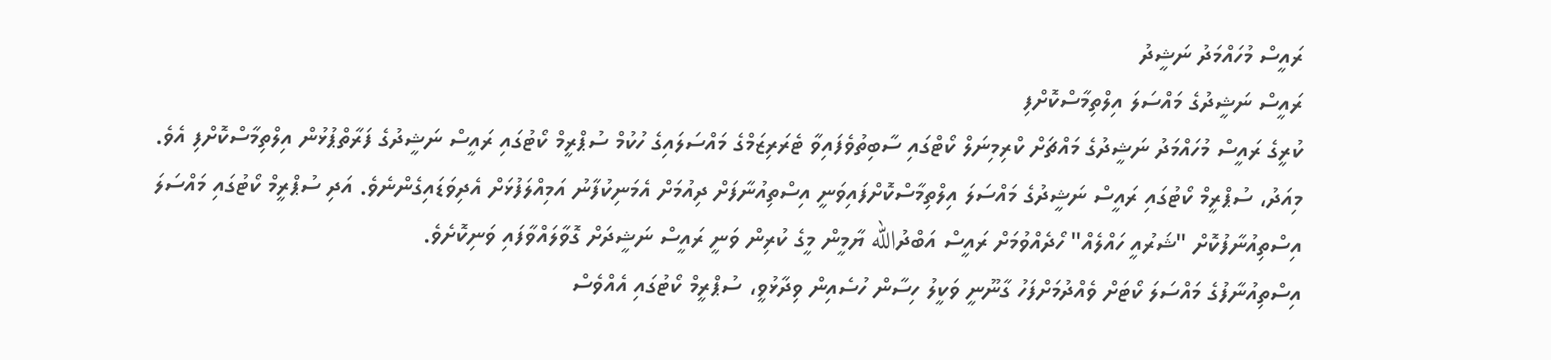ރައީސް މުހައްމަދު ނަޝީދު
ރައީސް ނަޝީދުގެ މައްސަލަ އިލްތިމާސްކޮށްފި
ކުރީގެ ރައީސް މުހައްމަދު ނަޝީދުގެ މައްޗަށް ކްރިމިނަލް ކޯޓްގައި ސާބިތުވެފައިވާ ޓެރަރިޒަމްގެ މައްސަލައިގެ ހުކުމް ސުޕްރީމް ކޯޓުގައި ރައީސް ނަޝީދުގެ ފަރާތްޕުޅުން އިލްތިމާސްކޮށްފި އެވެ.
މިއަދު، ސުޕްރީމް ކޯޓުގައި ރައީސް ނަޝީދުގެ މައްސަލަ އިލްތިމާސްކޮށްފައިވަނީ އިސްތިއުނާފަށް ދިއުމަށް އެމަނިކުފާނު އަމިއްލަފުޅަށް އެދިވަޑައިގެންނެވެ. އަދި ސުޕްރީމް ކޯޓުގައި މައްސަލަ އިސްތިއުނާފުކޮށް "ޝަރުއީ ހައްލެއް" ހޯދެއްވުމަށް ރައީސް އަބްދުالله ޔާމީން މީގެ ކުރިން ވަނީ ރައީސް ނަޝީދަށް ގޮވާލައްވާފައި ވަނިކޮށެވެ.
އިސްތިއުނާފުގެ މައްސަލަ ކޯޓަށް ވެއްދުމަށްފަހު ގާނޫނީ ވަކީލު ހިސާން ހުސެއިން ވިދާޅުވީ، ސުޕްރީމް ކޯޓުގައި އެއްވެސް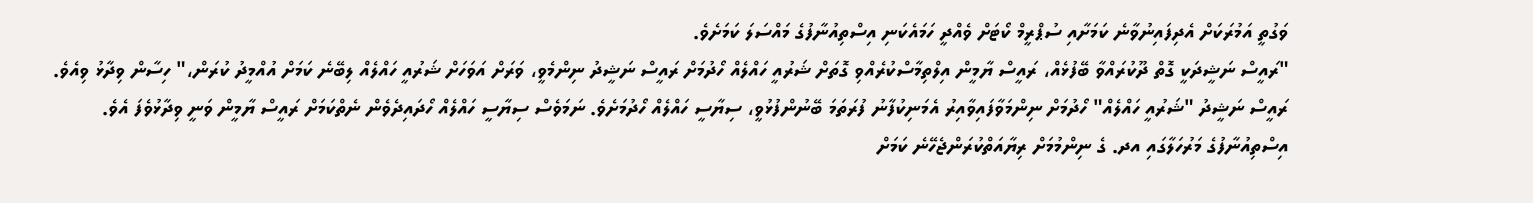ވަގުތީ އަމުރަކަށް އެދިފައިނުވާނެ ކަމަށާއި ސުޕްރީމް ކޯޓަށް ވެއްދީ ހަމައެކަނި އިސްތިއުނާފުގެ މައްސަލަ ކަމަށެވެ.
"ރައީސް ނަޝީދަކީ ގޮތް ދޫކުރައްވާ ބޭފުޅެއް، ރައީސް ޔާމީން އިލްތިމާސްކުރެއްވި ގޮތަށް ޝަރުއީ ހައްލެއް ހޯދުމަށް ރައީސް ނަޝީދު ނިންމެވީ، ވަރަށް އަވަހަށް ޝަރުއީ ހައްލެއް ލިބޭނެ ކަމަށް އުއްމީދު ކުރަން،" ހިސާން ވިދާޅު ވިއެވެ.
ރައީސް ނަޝީދު "ޝަރުއީ ހައްލެއް" ހޯދުމަށް ނިންމަވާފައިވާއިރު އެމަނިކުފާނު ފުރަތަމަ ބޭނުންފުޅުވީ، ސިޔާސީ ހައްލެއް ހޯދުމަށެވެ. ނަމަވެސް ސިޔާސީ ހައްލެއް ހޯދައިދެވެން ނެތްކަމަށް ރައީސް ޔާމީން ވަނީ ވިދާޅުވެފަ އެވެ.
އިސްތިއުނާފުގެ މަރުހަލާގައި އދ. ގެ ނިންމުމަށް ރިޔާއަތްކުރަންޖެހޭނެ ކަމަށް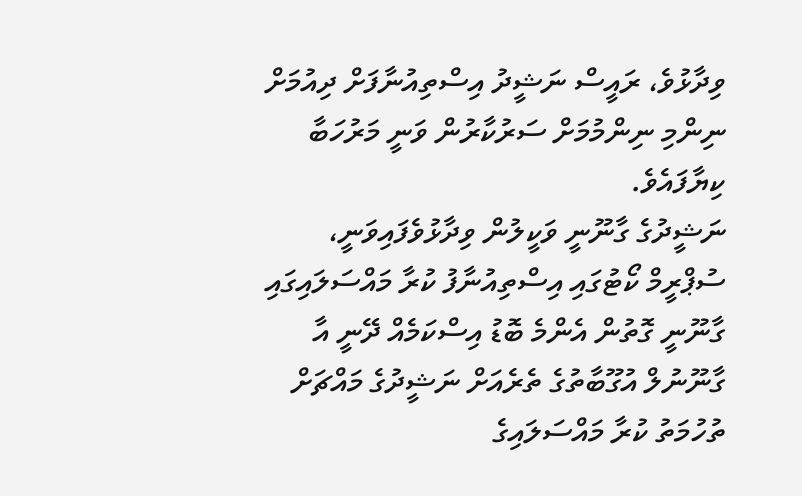ވިދާޅުވެ، ރައީސް ނަޝީދު އިސްތިއުނާފަށް ދިއުމަށް ނިންމި ނިންމުމަށް ސަރުކާރުން ވަނީ މަރުހަބާ ކިޔާފައެވެ.
ނަޝީދުގެ ގާނޫނީ ވަކީލުން ވިދާޅުވެފައިވަނީ، ސުޕްރީމް ކޯޓުގައި އިސްތިއުނާފު ކުރާ މައްސަލައިގައި ގާނޫނީ ގޮތުން އެންމެ ބޮޑު އިސްކަމެއް ދޭނީ އާ ގާނޫނުލް އުގޫބާތުގެ ތެރެއަށް ނަޝީދުގެ މައްޗަށް ތުހުމަތު ކުރާ މައްސަލައިގެ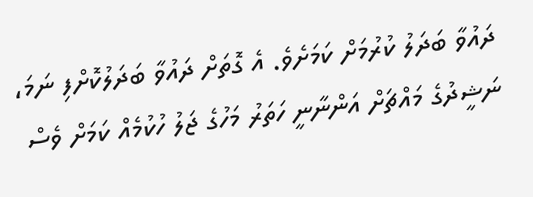ދައުވާ ބަދަލު ކުރުމަށް ކަމަށެވެ. އެ ގޮތަށް ދައުވާ ބަދަލުކޮށްފި ނަމަ، ނަޝީދުގެ މައްޗަށް އަންނާނީ ހަތަރު މަހުގެ ޖަލު ހުކުމެއް ކަމަށް ވެސް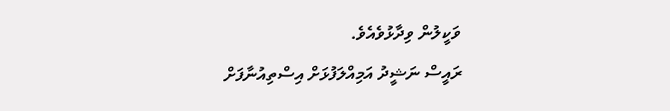ވަކީލުން ވިދާޅުވެއެވެ.
ރައީސް ނަޝީދު އަމިއްލަފުޅަށް އިސްތިއުނާފަށް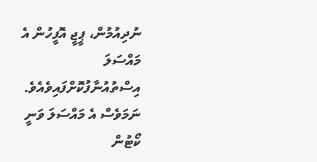ނުދިއުމުން، ޕީޖީ އޮފީހުން އެ މައްސަލަ އިސްތުއުނާފުކޮށްފައިވެއެވެ. ނަމަވެސް އެ މައްސަލަ ވަނީ ކޯޓުން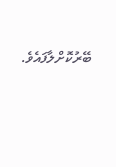ބޭރުކޮށްލާފައެވެ.